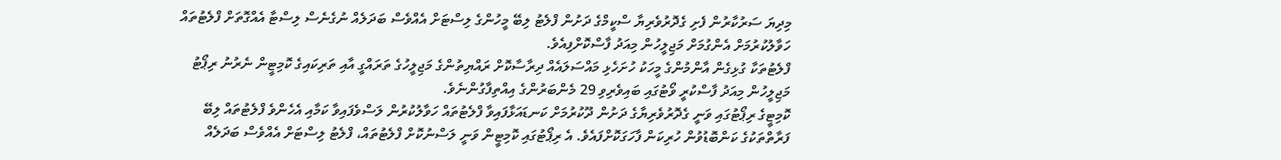މިދިޔަ ސަރުކާރުން ފެށި ގެދޮރުވެރިޔާ ސްކީމްގެ ދަށުން ފްލެޓު ލިބޭ މީހުންގެ ލިސްޓަށް އެއްވެސް ބަދަލެއް ނުގެނެސް ލިސްޓާ އެއްގޮތަށް ފްލެޓުތައް ހަވާލުކުރުމަށް އެންގުމަށް މަޖިލީހުން މިއަދު ފާސްކޮށްފިއެވެ.
ފްލެޓުތަކާ ގުޅިގެން އާންމުންގެ މީހަކު ހުށަހެޅި މައްސަލައެއް ދިރާސާކޮށް ރައްޔިތުންގެ މަޖިލީހުގެ ތަރައްގީ އާއި ތަރިކައިގެ ކޮމިޓީން ނެރުނު ރިޕޯޓު މަޖިލީހުން މިއަދު ފާސްކުރީ ވޯޓުގައި ބައިވެރިވި 29 މެންބަރުންގެ އިއްތިފާގުންނެވެ.
ކޮމިޓީގެ ރިޕޯޓުގައި ވަނީ ގެދޮރުވެރިޔާގެ ދަށުން ދޫކުރުމަށް ކަނޑައަޅާފައިވާ ފްލެޓުތައް ހަވާލުކުރުން ލަސްވެފައިވާ ކަމާއި އެހެންވެ ފްލެޓުތައް ލިބޭ ފަރާތްތަކުގެ ކަންބޮޑުވުން ހުރިކަން ފާހަގަކޮށްފައެވެ. އެ ރިޕޯޓުގައި ކޮމިޓީން ވަނީ ލަސްނުކޮށް ފްލެޓުތައް، ފްލެޓު ލިސްޓަށް އެއްވެސް ބަދަލެއް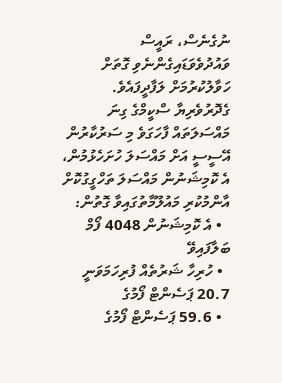ނުގެނެސް، ރައީސް ވައުދުވެވަޑައިގެންނެވި ގޮތަށް ހަވާލުކުރުމަށް ލަފާދީފައެވެ.
ގެދޮރުވެރިޔާ ސްކީމްގެ ގިނަ މައްސަލަތައް ފާހަގަވެ މި ސަރުކާރުން އޭސީސީ އަށް މައްސަލަ ހުށަހެޅުމުން، އެ ކޮމިޝަނުން މައްސަލަ ތަހްގީގުކޮށް އާންމުކުރި މައުލޫމާތުގައިވާ ގޮތުން:
  • އެ ކޮމިޝަނުން 4048 ފޯމް ބަލާފައިވޭ
  • ހުރިހާ ޝަރުތެއް ފުރިހަމަވަނީ 20.7 ޕަސެންޓް ފޯމުގެ
  • 59.6 ޕަސެންޓް ފޯމުގެ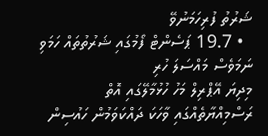ޝަރުތު ފުރިހަމަނުވޭ
  • 19.7 ޕަސެންޓް ފޯމުގައި ޝަރުތުތައް ހަމަވި ނަމަވެސް މައްސަލަ ހުރި
މިދިޔަ އޭޕްރިލް މަހު ހުޅުމާލޭގައި އޮތް ރަސްމިއްޔާތެއްގައި ވާހަކަ ދައްކަވަމުން ހައުސިން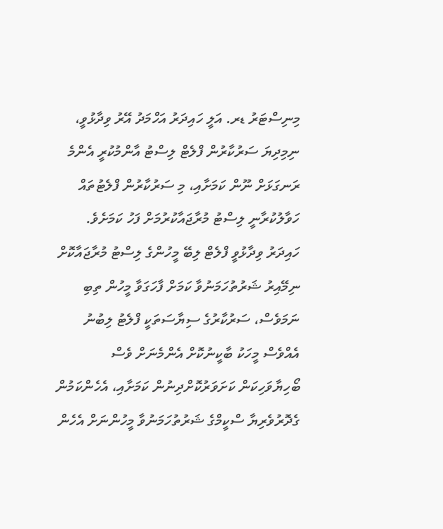މިނިސްޓަރު ޑރ. އަލީ ހައިދަރު އަހްމަދު އޭރު ވިދާޅުވީ، ނިމިދިޔަ ސަރުކާރުން ފްލެޓް ލިސްޓު އާންމުކުރީ އެންމެ ރަނގަޅަށް ނޫން ކަމަށާއި، މި ސަރުކާރުން ފްލެޓުތައް ހަވާލުކުރާނީ ލިސްޓު މުރާޖައާކުރުމަށް ފަހު ކަމަށެވެ.
ހައިދަރު ވިދާޅުވީ ފްލެޓް ލިބޭ މީހުންގެ ލިސްޓު މުރާޖައާކޮށް ނިމޭއިރު ޝަރުތުހަމަނުވާ ކަމަށް ފާހަގަވާ މީހުން ތިބި ނަމަވެސް، ސަރުކާރުގެ ސިޔާސަތަކީ ފްލެޓު ލިބުނު އެއްވެސް މީހަކު ބާކީނުކޮށް އެންމެނަށް ވެސް ބޯހިޔާވަހިކަން ކަށަވަރުކޮށްދިނުން ކަމަށާއި، އެހެންކަމުން ގެދޮރުވެރިޔާ ސްކީމްގެ ޝަރުތުހަމަނުވާ މީހުންނަށް އެހެން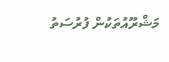މަޝްރޫއުތަކުން ފުރުސަތު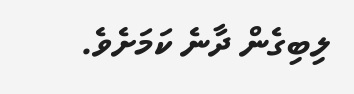ލިބިގެން ދާނެ ކަމަށެވެ.